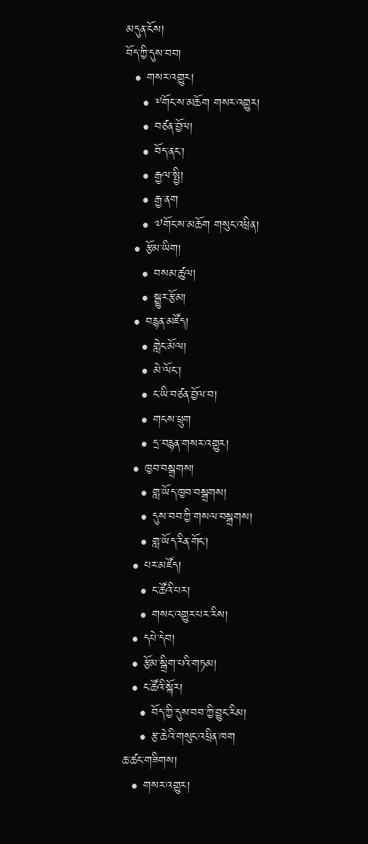མདུན་ངོས།
བོད་ཀྱི་དུས་བབ།
  • གསར་འགྱུར།
    • ༸གོང་ས་མཆོག གསར་འགྱུར།
    • བཙན་བྱོལ།
    • བོད་ནང་།
    • རྒྱལ་སྤྱི།
    • རྒྱ་ནག
    • ༧གོང་ས་མཆོག གསུང་འཕྲིན།
  • རྩོམ་ཡིག།
    • བསམ་ཚུལ།
    • སྒྱུར་རྩོམ།
  • བརྙན་མཛོད།
    • གླེང་མོལ།
    • མེ་ལོང་།
    • ང་ཡི་བཙན་བྱོལ་བ།
    • གངས་ཕྲུག
    • དྲ་བརྙན་གསར་འགྱུར།
  • ཁྱབ་བསྒྲགས།
    • གླ་ཡོད་ཁྱབ་བསྒྲགས།
    • དུས་བབ་ཀྱི་གསལ་བསྒྲགས།
    • གླ་ཡོད་རིན་གོང་།
  • པར་མཛོད།
    • ང་ཚོའི་པར།
    • གསང་འགྱུར་པར་རིས།
  • དཔེ་དེབ།
  • རྩོམ་སྒྲིག་པའི་གཏམ།
  • ང་ཚོའི་སྐོར།
    • བོད་ཀྱི་དུས་བབ་ཀྱི་བྱུང་རིམ།
    • རྩ་ཆེའི་གསུང་འཕྲིན་ཁག
ཆ་ཚང་གཟིགས།
  • གསར་འགྱུར།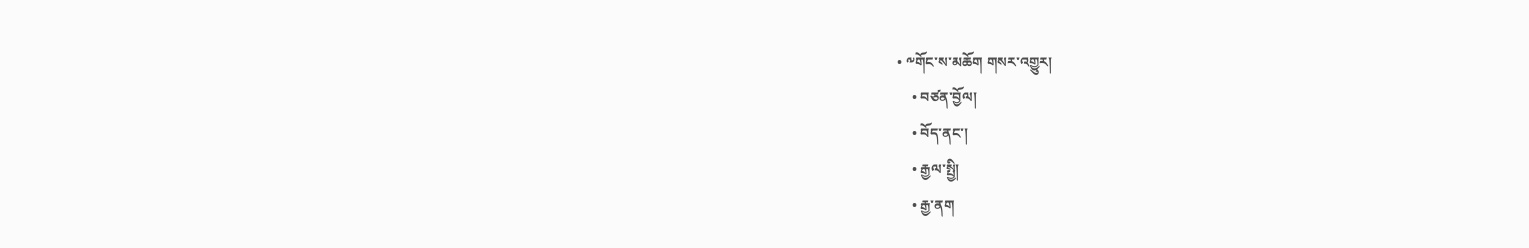• ༸གོང་ས་མཆོག གསར་འགྱུར།
    • བཙན་བྱོལ།
    • བོད་ནང་།
    • རྒྱལ་སྤྱི།
    • རྒྱ་ནག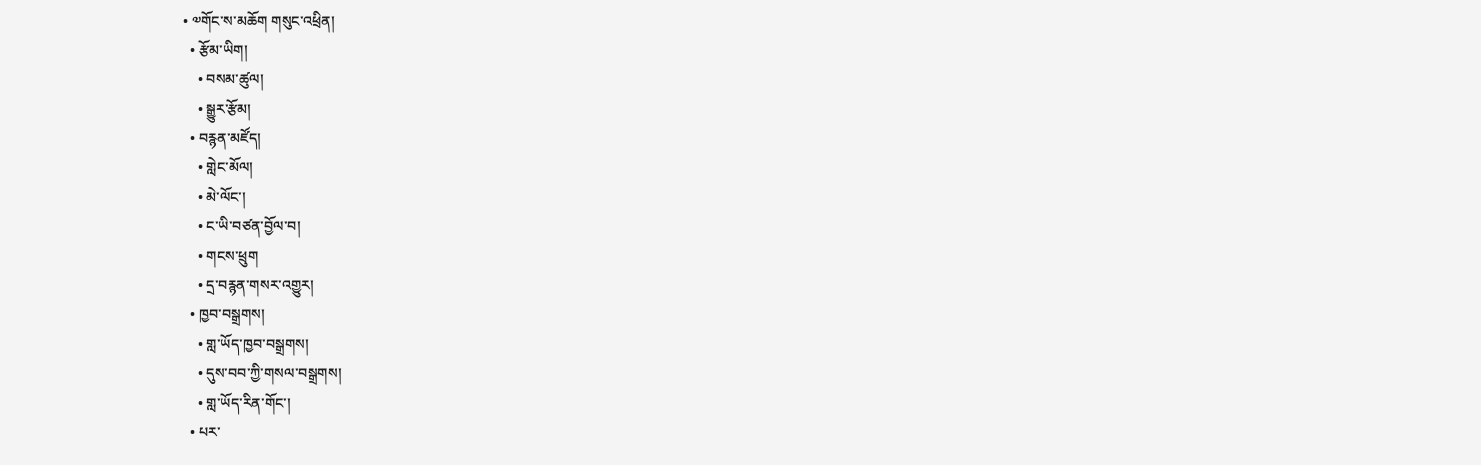• ༧གོང་ས་མཆོག གསུང་འཕྲིན།
  • རྩོམ་ཡིག།
    • བསམ་ཚུལ།
    • སྒྱུར་རྩོམ།
  • བརྙན་མཛོད།
    • གླེང་མོལ།
    • མེ་ལོང་།
    • ང་ཡི་བཙན་བྱོལ་བ།
    • གངས་ཕྲུག
    • དྲ་བརྙན་གསར་འགྱུར།
  • ཁྱབ་བསྒྲགས།
    • གླ་ཡོད་ཁྱབ་བསྒྲགས།
    • དུས་བབ་ཀྱི་གསལ་བསྒྲགས།
    • གླ་ཡོད་རིན་གོང་།
  • པར་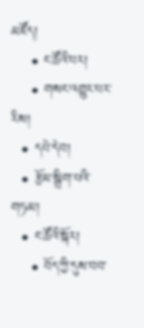མཛོད།
    • ང་ཚོའི་པར།
    • གསང་འགྱུར་པར་རིས།
  • དཔེ་དེབ།
  • རྩོམ་སྒྲིག་པའི་གཏམ།
  • ང་ཚོའི་སྐོར།
    • བོད་ཀྱི་དུས་བབ་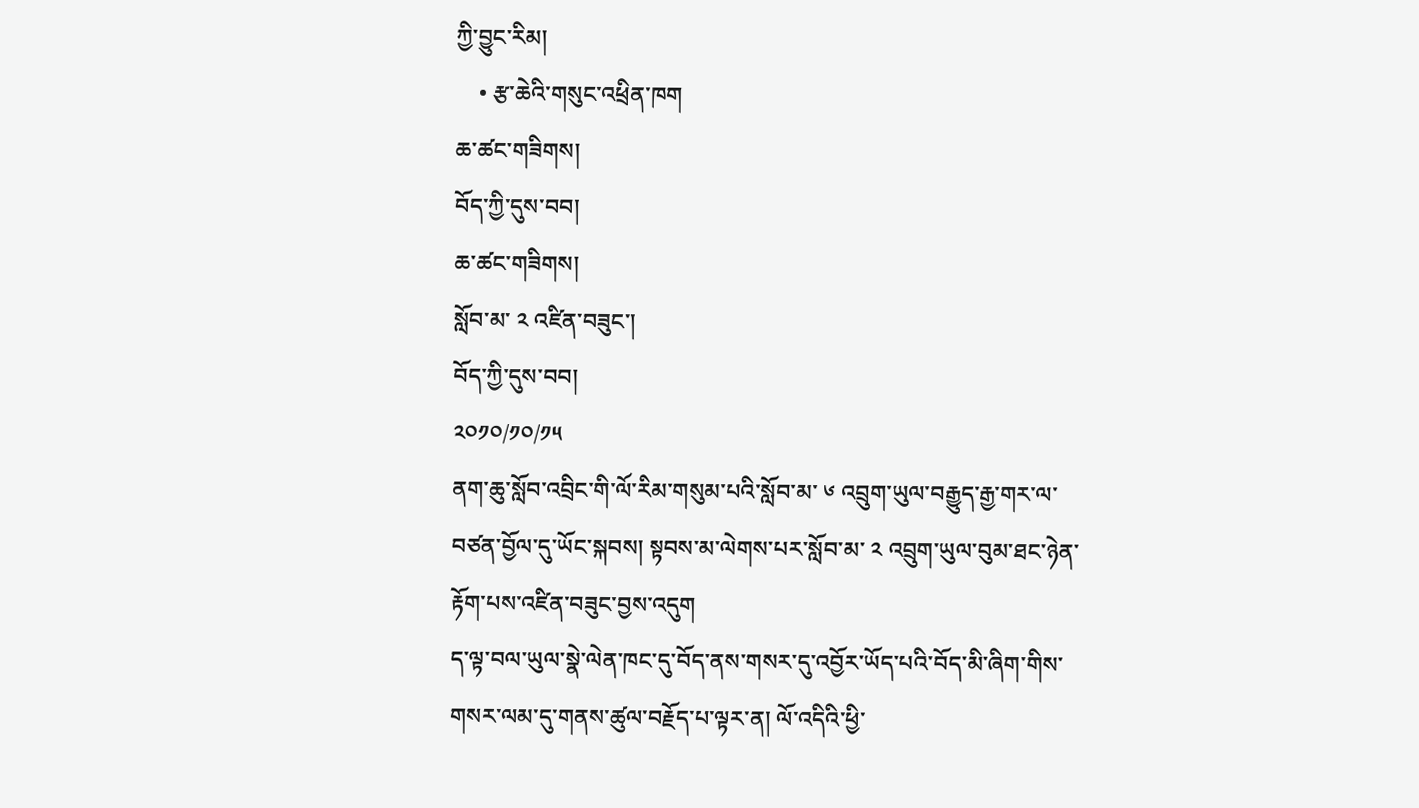ཀྱི་བྱུང་རིམ།
    • རྩ་ཆེའི་གསུང་འཕྲིན་ཁག
ཆ་ཚང་གཟིགས།
བོད་ཀྱི་དུས་བབ།
ཆ་ཚང་གཟིགས།
སློབ་མ་ ༢ འཛིན་བཟུང་།
བོད་ཀྱི་དུས་བབ།
༢༠༡༠/༡༠/༡༥
ནག་ཆུ་སློབ་འབྲིང་གི་ལོ་རིམ་གསུམ་པའི་སློབ་མ་ ༦ འབྲུག་ཡུལ་བརྒྱུད་རྒྱ་གར་ལ་བཙན་བྱོལ་དུ་ཡོང་སྐབས། སྟབས་མ་ལེགས་པར་སློབ་མ་ ༢ འབྲུག་ཡུལ་བུམ་ཐང་ཉེན་རྟོག་པས་འཛིན་བཟུང་བྱས་འདུག
ད་ལྟ་བལ་ཡུལ་སྣེ་ལེན་ཁང་དུ་བོད་ནས་གསར་དུ་འབྱོར་ཡོད་པའི་བོད་མི་ཞིག་གིས་གསར་ལམ་དུ་གནས་ཚུལ་བརྗོད་པ་ལྟར་ན། ལོ་འདིའི་ཕྱི་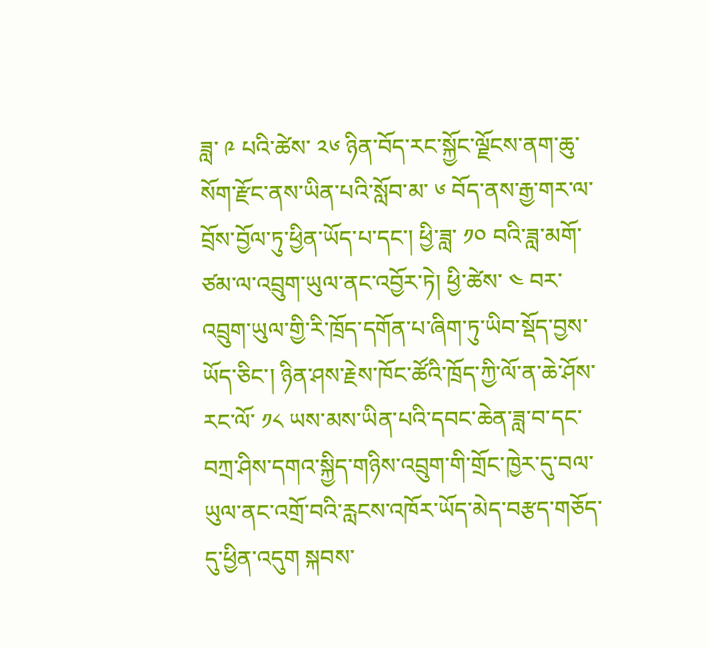ཟླ་ ༩ པའི་ཚེས་ ༢༦ ཉིན་བོད་རང་སྐྱོང་ལྗོངས་ནག་ཆུ་སོག་རྫོང་ནས་ཡིན་པའི་སློབ་མ་ ༦ བོད་ནས་རྒྱ་གར་ལ་བྲོས་བྱོལ་ཏུ་ཕྱིན་ཡོད་པ་དང་། ཕྱི་ཟླ་ ༡༠ བའི་ཟླ་མགོ་ཙམ་ལ་འབྲུག་ཡུལ་ནང་འབྱོར་ཏེ། ཕྱི་ཚེས་ ༤ བར་འབྲུག་ཡུལ་གྱི་རི་ཁྲོད་དགོན་པ་ཞིག་ཏུ་ཡིབ་སྡོད་བྱས་ཡོད་ཅིང་། ཉིན་ཤས་རྗེས་ཁོང་ཚོའི་ཁྲོད་ཀྱི་ལོ་ན་ཆེ་ཤོས་རང་ལོ་ ༡༨ ཡས་མས་ཡིན་པའི་དབང་ཆེན་ཟླ་བ་དང་བཀྲ་ཤིས་དགའ་སྐྱིད་གཉིས་འབྲུག་གི་གྲོང་ཁྱེར་དུ་བལ་ཡུལ་ནང་འགྲོ་བའི་རླངས་འཁོར་ཡོད་མེད་བརྩད་གཅོད་དུ་ཕྱིན་འདུག སྐབས་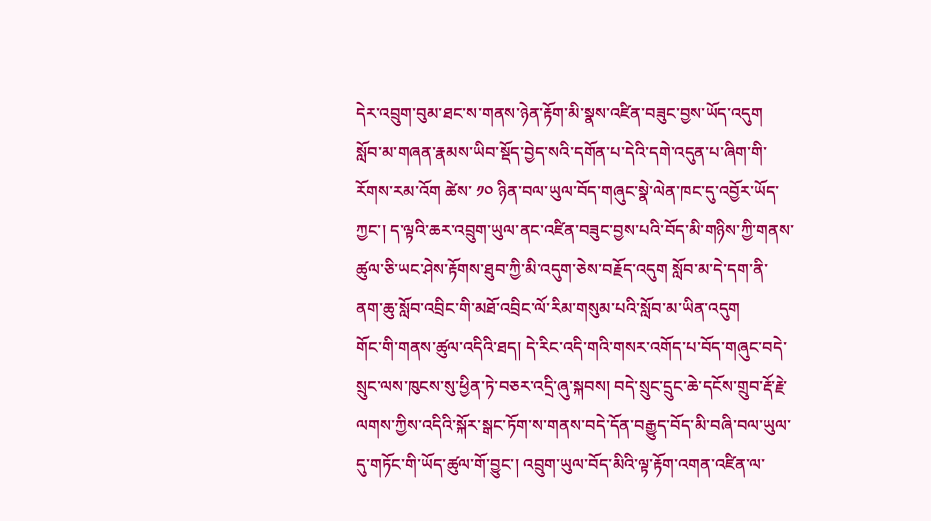དེར་འབྲུག་བུམ་ཐང་ས་གནས་ཉེན་རྟོག་མི་སྣས་འཛིན་བཟུང་བྱས་ཡོད་འདུག
སློབ་མ་གཞན་རྣམས་ཡིབ་སྡོད་བྱེད་སའི་དགོན་པ་དེའི་དགེ་འདུན་པ་ཞིག་གི་རོགས་རམ་འོག ཚེས་ ༡༠ ཉིན་བལ་ཡུལ་བོད་གཞུང་སྣེ་ལེན་ཁང་དུ་འབྱོར་ཡོད་ཀྱང་། ད་ལྟའི་ཆར་འབྲུག་ཡུལ་ནང་འཛིན་བཟུང་བྱས་པའི་བོད་མི་གཉིས་ཀྱི་གནས་ཚུལ་ཅི་ཡང་ཤེས་རྟོགས་ཐུབ་ཀྱི་མི་འདུག་ཅེས་བརྗོད་འདུག སློབ་མ་དེ་དག་ནི་ནག་ཆུ་སློབ་འབྲིང་གི་མཐོ་འབྲིང་ལོ་རིམ་གསུམ་པའི་སློབ་མ་ཡིན་འདུག
གོང་གི་གནས་ཚུལ་འདིའི་ཐད། དེ་རིང་འདི་གའི་གསར་འགོད་པ་བོད་གཞུང་བདེ་སྲུང་ལས་ཁུངས་སུ་ཕྱིན་ཏེ་བཅར་འདྲི་ཞུ་སྐབས། བདེ་སྲུང་དྲུང་ཆེ་དངོས་གྲུབ་རྡོ་རྗེ་ལགས་ཀྱིས་འདིའི་སྐོར་སྒང་ཏོག་ས་གནས་བདེ་དོན་བརྒྱུད་བོད་མི་བཞི་བལ་ཡུལ་དུ་གཏོང་གི་ཡོད་ཚུལ་གོ་བྱུང་། འབྲུག་ཡུལ་བོད་མིའི་ལྟ་རྟོག་འགན་འཛིན་ལ་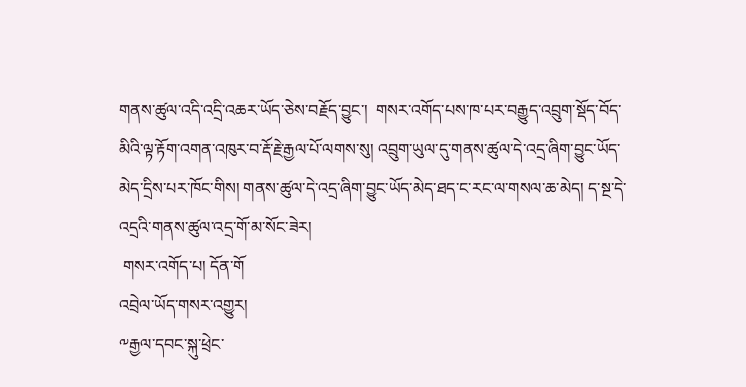གནས་ཚུལ་འདི་འདྲི་འཆར་ཡོད་ཅེས་བརྗོད་བྱུང་།  གསར་འགོད་པས་ཁ་པར་བརྒྱུད་འབྲུག་སྡོད་བོད་མིའི་ལྟ་རྟོག་འགན་འཁུར་བ་རྡོ་རྗེ་རྒྱལ་པོ་ལགས་སུ། འབྲུག་ཡུལ་དུ་གནས་ཚུལ་དེ་འདྲ་ཞིག་བྱུང་ཡོད་མེད་དྲིས་པར་ཁོང་གིས། གནས་ཚུལ་དེ་འདྲ་ཞིག་བྱུང་ཡོད་མེད་ཐད་ང་རང་ལ་གསལ་ཆ་མེད། ད་སྔ་དེ་འདྲའི་གནས་ཚུལ་འདྲ་གོ་མ་སོང་ཟེར།
 གསར་འགོད་པ། དོན་གོ
འབྲེལ་ཡོད་གསར་འགྱུར།
༸རྒྱལ་དབང་སྐུ་ཕྲེང་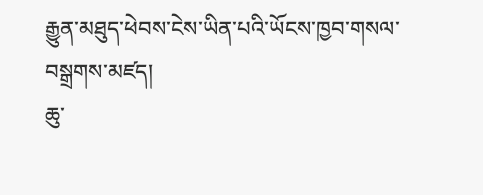རྒྱུན་མཐུད་ཕེབས་ངེས་ཡིན་པའི་ཡོངས་ཁྱབ་གསལ་བསྒྲགས་མཛད།
ཆུ་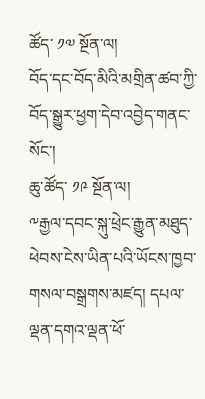ཚོད་ ༡༧ སྔོན་ལ།
བོད་དང་བོད་མིའི་མགྲིན་ཚབ་ཀྱི་བོད་སྒྱུར་ཕྱག་དེབ་འབྱེད་གནང་སོང་།
ཆུ་ཚོད་ ༡༩ སྔོན་ལ།
༸རྒྱལ་དབང་སྐུ་ཕྲེང་རྒྱུན་མཐུད་ཕེབས་ངེས་ཡིན་པའི་ཡོངས་ཁྱབ་གསལ་བསྒྲགས་མཛད། དཔལ་ལྡན་དགའ་ལྡན་ཕོ་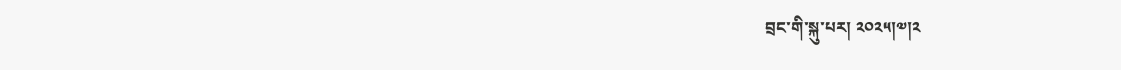བྲང་གི་སྐུ་པར། ༢༠༢༥།༧།༢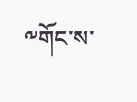༸གོང་ས་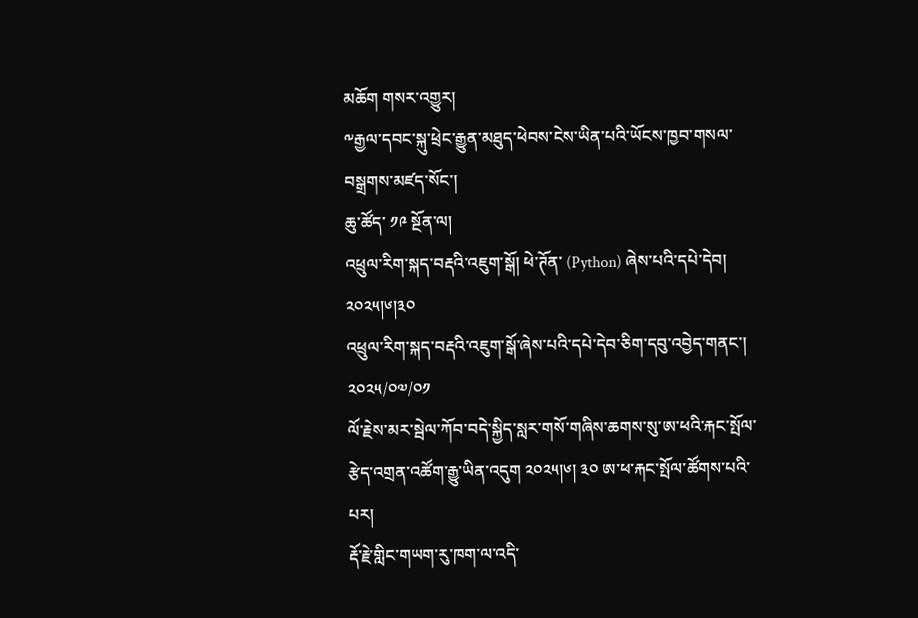མཆོག གསར་འགྱུར།
༸རྒྱལ་དབང་སྐུ་ཕྲེང་རྒྱུན་མཐུད་ཕེབས་ངེས་ཡིན་པའི་ཡོངས་ཁྱབ་གསལ་བསྒྲགས་མཛད་སོང་།
ཆུ་ཚོད་ ༡༩ སྔོན་ལ།
འཕྲུལ་རིག་སྐད་བརྡའི་འཇུག་སྒོ། ཕེ་ཊོན་ (Python) ཞེས་པའི་དཔེ་དེབ། ༢༠༢༥།༦།༣༠
འཕྲུལ་རིག་སྐད་བརྡའི་འཇུག་སྒོ་ཞེས་པའི་དཔེ་དེབ་ཅིག་དབུ་འབྱེད་གནང་།
༢༠༢༥/༠༧/༠༡
ལོ་རྗེས་མར་སྦེལ་ཀོབ་བདེ་སྐྱིད་སླར་གསོ་གཞིས་ཆགས་སུ་ཨ་ཕའི་རྐང་སྤོལ་རྩེད་འགྲན་འཚོག་རྒྱུ་ཡིན་འདུག ༢༠༢༥།༦། ༣༠ ཨ་ཕ་རྐང་སྤོལ་ཚོགས་པའི་པར།
རྡོ་རྗེ་གླིང་གཡག་རུ་ཁག་ལ་འདི་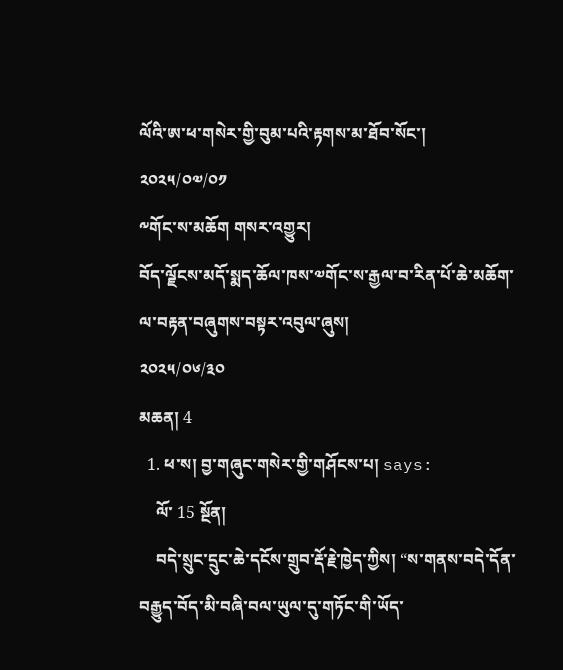ལོའི་ཨ་ཕ་གསེར་གྱི་བུམ་པའི་རྟགས་མ་ཐོབ་སོང་།
༢༠༢༥/༠༧/༠༡
༸གོང་ས་མཆོག གསར་འགྱུར།
བོད་ལྗོངས་མདོ་སྨད་ཆོལ་ཁས་༧གོང་ས་རྒྱལ་བ་རིན་པོ་ཆེ་མཆོག་ལ་བརྟན་བཞུགས་བསྟར་འབུལ་ཞུས།
༢༠༢༥/༠༦/༣༠
མཆན། 4
  1. ཕ་ས། བྱ་གཞུང་གསེར་གྱི་གཤོངས་པ། says:
    ལོ་ 15 སྔོན།
    བདེ་སྲུང་དྲུང་ཆེ་དངོས་གྲུབ་རྡོ་རྗེ་ཁྱེད་ཀྱིས། “ས་གནས་བདེ་དོན་བརྒྱུད་བོད་མི་བཞི་བལ་ཡུལ་དུ་གཏོང་གི་ཡོད་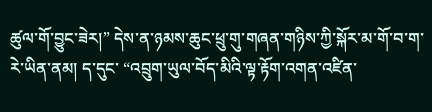ཚུལ་གོ་བྱུང་ཟེར།” དེས་ན་ཉམས་ཆུང་ཕྲུ་གུ་གཞན་གཉིས་ཀྱི་སྐོར་མ་གོ་བ་ག་རེ་ཡིན་ནམ། ད་དུང་ “འབྲུག་ཡུལ་བོད་མིའི་ལྟ་རྟོག་འགན་འཛིན་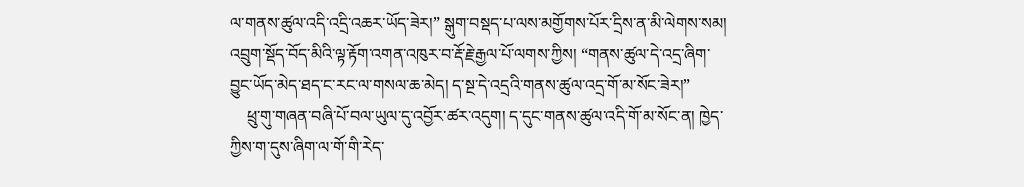ལ་གནས་ཚུལ་འདི་འདྲི་འཆར་ཡོད་ཟེར།” སྒུག་བསྡད་པ་ལས་མགྱོགས་པོར་དྲིས་ན་མི་ལེགས་སམ། འབྲུག་སྡོད་བོད་མིའི་ལྟ་རྟོག་འགན་འཁུར་བ་རྡོ་རྗེ་རྒྱལ་པོ་ལགས་ཀྱིས། “གནས་ཚུལ་དེ་འདྲ་ཞིག་བྱུང་ཡོད་མེད་ཐད་ང་རང་ལ་གསལ་ཆ་མེད། ད་སྔ་དེ་འདྲའི་གནས་ཚུལ་འདྲ་གོ་མ་སོང་ཟེར།”
    ཕྲུ་གུ་གཞན་བཞི་པོ་བལ་ཡུལ་དུ་འབྱོར་ཚར་འདུག། ད་དུང་གནས་ཚུལ་འདི་གོ་མ་སོང་ན། ཁྱེད་ཀྱིས་ག་དུས་ཞིག་ལ་གོ་གི་རེད་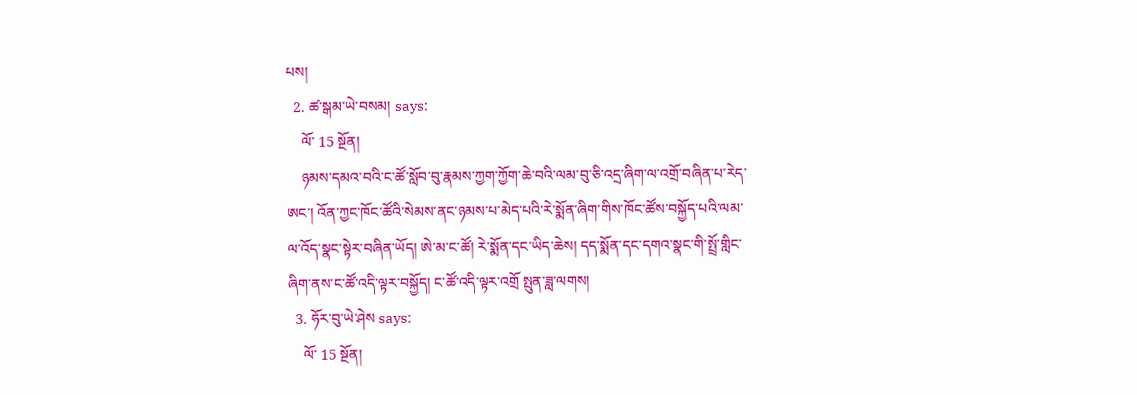པས།
  2. ཚ་སྒམ་ཡེ་བསམ། says:
    ལོ་ 15 སྔོན།
    ཉམས་དམའ་བའི་ང་ཚོ་སློབ་བུ་རྣམས་ཀྱག་ཀྱོག་ཆེ་བའི་ལམ་བུ་ཅི་འདྲ་ཞིག་ལ་འགྲོ་བཞིན་པ་རེད་ཨང་། འོན་ཀྱང་ཁོང་ཚོའི་སེམས་ནང་ཉམས་པ་མེད་པའི་རེ་སྨོན་ཞིག་གིས་ཁོང་ཚོས་བསྐྱོད་པའི་ལམ་ལ་འོད་སྣང་སྟེར་བཞིན་ཡོད། ཨེ་མ་ང་ཚོ། རེ་སྨོན་དང་ཡིད་ཆེས། དད་སྨོན་དང་དགའ་སྣང་གི་སྤྲོ་གླིང་ཞིག་ནས་ང་ཚོ་འདི་ལྟར་བསྐྱོད། ང་ཚོ་འདི་ལྟར་འགྲོ སྤུན་ཟླ་ལགས།
  3. ཧོར་བུ་ཡེ་ཤེས says:
    ལོ་ 15 སྔོན།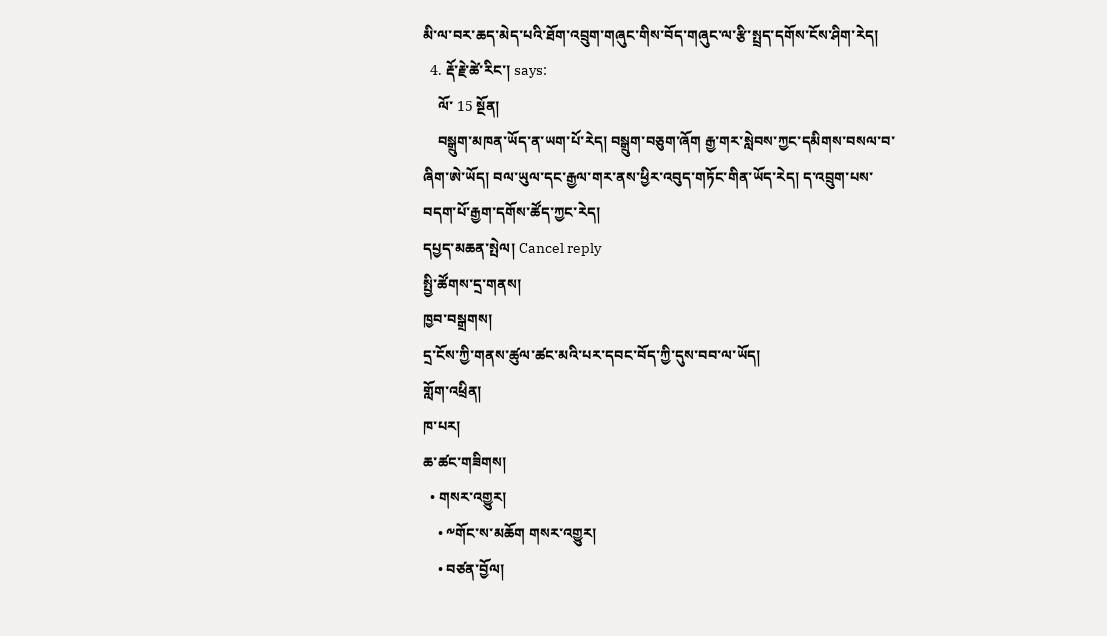མི་ལ་བར་ཆད་མེད་པའི་ཐོག་འབྲུག་གཞུང་གིས་བོད་གཞུང་ལ་རྩི་སྤྲད་དགོས་ངོས་ཤིག་རེད།
  4. རྡོ་རྗེ་ཚེ་རིང་། says:
    ལོ་ 15 སྔོན།
    བསྒྲུག་མཁན་ཡོད་ན་ཡག་པོ་རེད། བསྒྲུག་བཅུག་ཞོག རྒྱ་གར་སླེབས་ཀྱང་དམིགས་བསལ་བ་ཞིག་ཨེ་ཡོད། བལ་ཡུལ་དང་རྒྱལ་གར་ནས་ཕྱིར་འབུད་གཏོང་གིན་ཡོད་རེད། ད་འབྲུག་པས་བདག་པོ་རྒྱག་དགོས་ཚོད་ཀྱང་རེད།
དཔྱད་མཆན་སྤེལ། Cancel reply
སྤྱི་ཚོགས་དྲ་གནས།
ཁྱབ་བསྒྲགས།
དྲ་ངོས་ཀྱི་གནས་ཚུལ་ཚང་མའི་པར་དབང་བོད་ཀྱི་དུས་བབ་ལ་ཡོད།
གློག་འཕྲིན།
ཁ་པར།
ཆ་ཚང་གཟིགས།
  • གསར་འགྱུར།
    • ༸གོང་ས་མཆོག གསར་འགྱུར།
    • བཙན་བྱོལ།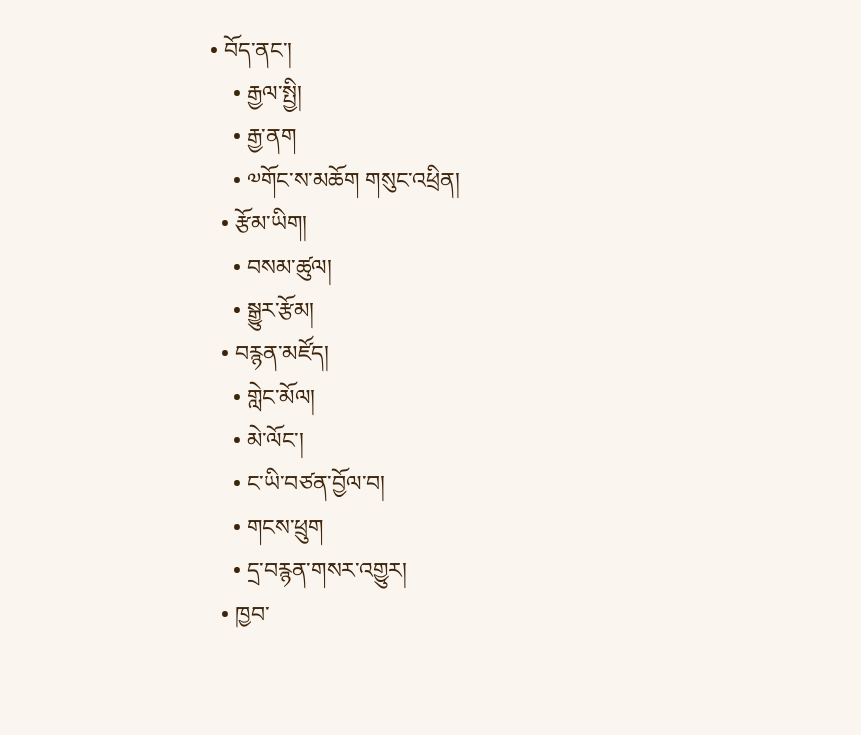• བོད་ནང་།
    • རྒྱལ་སྤྱི།
    • རྒྱ་ནག
    • ༧གོང་ས་མཆོག གསུང་འཕྲིན།
  • རྩོམ་ཡིག།
    • བསམ་ཚུལ།
    • སྒྱུར་རྩོམ།
  • བརྙན་མཛོད།
    • གླེང་མོལ།
    • མེ་ལོང་།
    • ང་ཡི་བཙན་བྱོལ་བ།
    • གངས་ཕྲུག
    • དྲ་བརྙན་གསར་འགྱུར།
  • ཁྱབ་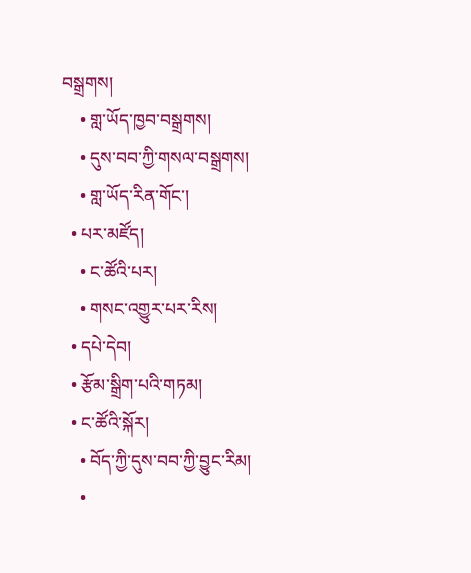བསྒྲགས།
    • གླ་ཡོད་ཁྱབ་བསྒྲགས།
    • དུས་བབ་ཀྱི་གསལ་བསྒྲགས།
    • གླ་ཡོད་རིན་གོང་།
  • པར་མཛོད།
    • ང་ཚོའི་པར།
    • གསང་འགྱུར་པར་རིས།
  • དཔེ་དེབ།
  • རྩོམ་སྒྲིག་པའི་གཏམ།
  • ང་ཚོའི་སྐོར།
    • བོད་ཀྱི་དུས་བབ་ཀྱི་བྱུང་རིམ།
    •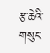རྩ་ཆེའི་གསུང་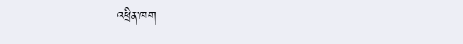འཕྲིན་ཁག